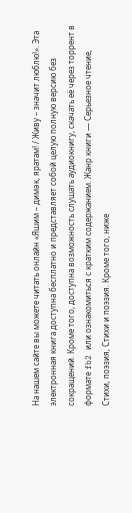На нашем сайте вы можете читать онлайн «Яшим – димәк, яратам! / Живу – значит люблю!». Эта электронная книга доступна бесплатно и представляет собой целую полную версию без сокращений. Кроме того, доступна возможность слушать аудиокнигу, скачать её через торрент в формате fb2 или ознакомиться с кратким содержанием. Жанр книги — Серьезное чтение, Cтихи, поэзия, Стихи и поэзия. Кроме того, ниже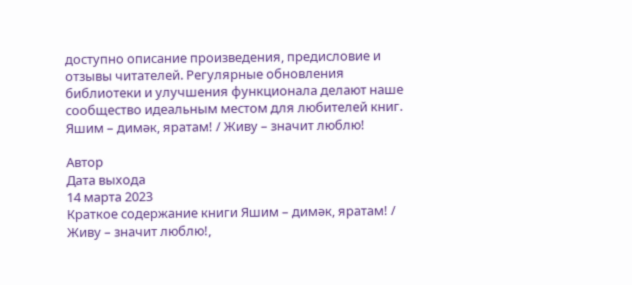доступно описание произведения, предисловие и отзывы читателей. Регулярные обновления библиотеки и улучшения функционала делают наше сообщество идеальным местом для любителей книг.
Яшим – димәк, яратам! / Живу – значит люблю!

Автор
Дата выхода
14 марта 2023
Краткое содержание книги Яшим – димәк, яратам! / Живу – значит люблю!,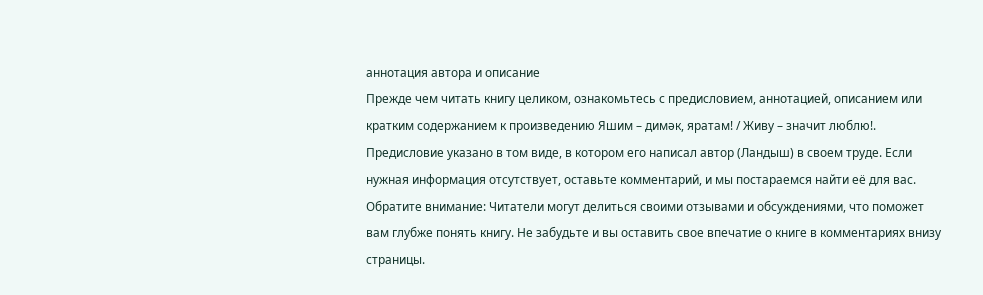аннотация автора и описание
Прежде чем читать книгу целиком, ознакомьтесь с предисловием, аннотацией, описанием или кратким содержанием к произведению Яшим – димәк, яратам! / Живу – значит люблю!. Предисловие указано в том виде, в котором его написал автор (Ландыш) в своем труде. Если нужная информация отсутствует, оставьте комментарий, и мы постараемся найти её для вас. Обратите внимание: Читатели могут делиться своими отзывами и обсуждениями, что поможет вам глубже понять книгу. Не забудьте и вы оставить свое впечатие о книге в комментариях внизу страницы.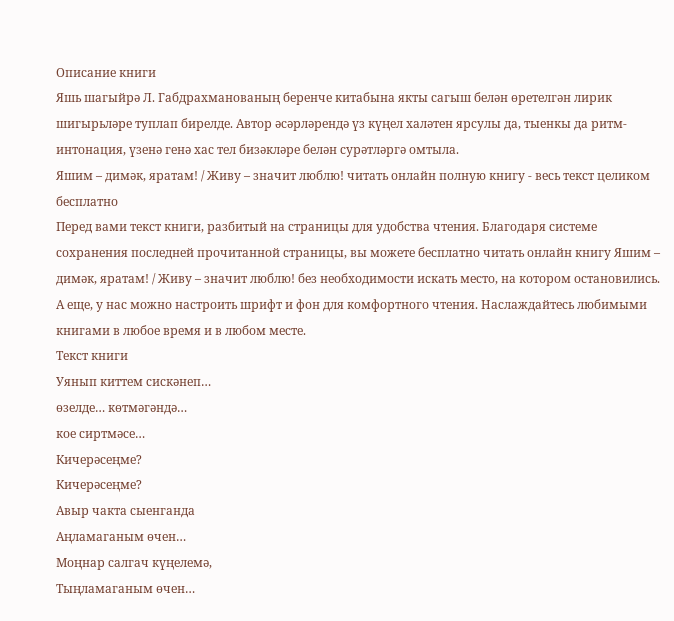Описание книги
Яшь шагыйрә Л. Габдрахманованың беренче китабына якты сагыш белән өретелгән лирик шигырьләре туплап бирелде. Автор әсәрләрендә үз күңел халәтен ярсулы да, тыенкы да ритм-интонация, үзенә генә хас тел бизәкләре белән сурәтләргә омтыла.
Яшим – димәк, яратам! / Живу – значит люблю! читать онлайн полную книгу - весь текст целиком бесплатно
Перед вами текст книги, разбитый на страницы для удобства чтения. Благодаря системе сохранения последней прочитанной страницы, вы можете бесплатно читать онлайн книгу Яшим – димәк, яратам! / Живу – значит люблю! без необходимости искать место, на котором остановились. А еще, у нас можно настроить шрифт и фон для комфортного чтения. Наслаждайтесь любимыми книгами в любое время и в любом месте.
Текст книги
Уянып киттем сискәнеп…
өзелде… көтмәгәндә…
кое сиртмәсе…
Кичерәсеңме?
Кичерәсеңме?
Авыр чакта сыенганда
Аңламаганым өчен…
Моңнар салгач күңелемә,
Тыңламаганым өчен…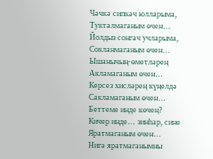Чәчкә сипкәч юлларыма,
Тукталмаганым өчен…
Йолдыз сонгач учларыма,
Сокланмаганым өчен…
Ышанычың-өметләрең
Акламаганым өчен…
Керсез хисләрең күңелдә
Сакламаганым өчен…
Беттеме инде көчең?
Кичер инде… зинһар, сине
Яратмаганым өчен…
Нигә яратмаганымны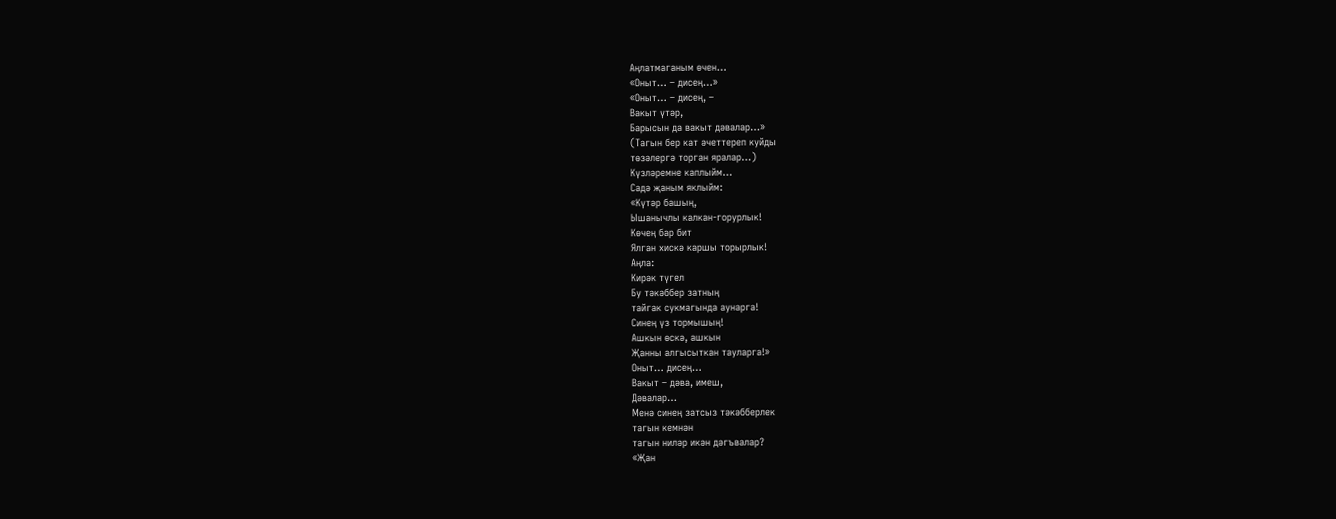Аңлатмаганым өчен…
«Оныт… – дисең…»
«Оныт… – дисең, –
Вакыт үтәр,
Барысын да вакыт дәвалар…»
(Тагын бер кат әчеттереп куйды
төзәлергә торган яралар…)
Күзләремне каплыйм…
Садә җаным яклыйм:
«Күтәр башың,
Ышанычлы калкан-горурлык!
Көчең бар бит
Ялган хискә каршы торырлык!
Аңла:
Кирәк түгел
Бу тәкәббер затның
тайгак сукмагында аунарга!
Синең үз тормышың!
Ашкын өскә, ашкын
Җанны алгысыткан тауларга!»
Оныт… дисең…
Вакыт – дәва, имеш,
Дәвалар…
Менә синең затсыз тәкәбберлек
тагын кемнән
тагын ниләр икән дәгъвалар?
«Җан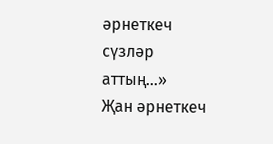әрнеткеч сүзләр аттың…»
Җан әрнеткеч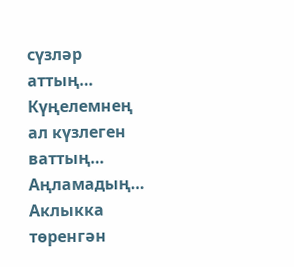сүзләр аттың…
Күңелемнең
ал күзлеген ваттың…
Аңламадың…
Аклыкка төренгән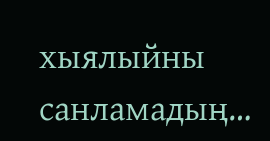хыялыйны
санламадың…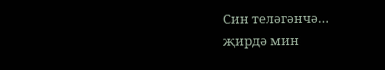Син теләгәнчә…
җирдә мин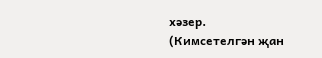хәзер.
(Кимсетелгән җан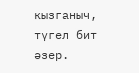кызганыч,
түгел бит әзер.